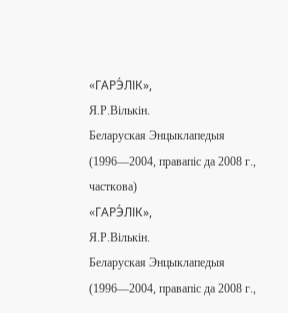«ГАРЭ́ЛІК»,
Я.Р.Вількін.
Беларуская Энцыклапедыя (1996—2004, правапіс да 2008 г., часткова)
«ГАРЭ́ЛІК»,
Я.Р.Вількін.
Беларуская Энцыклапедыя (1996—2004, правапіс да 2008 г.,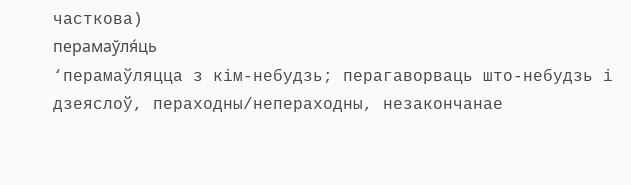часткова)
перамаўля́ць
‘перамаўляцца з кім-небудзь; перагаворваць што-небудзь і
дзеяслоў, пераходны/непераходны, незакончанае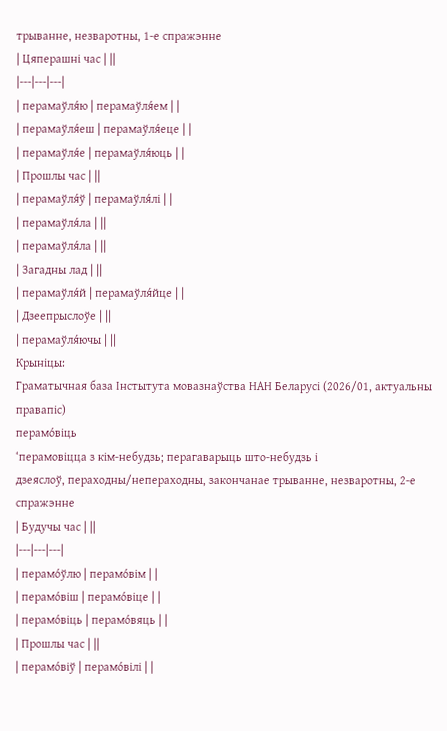трыванне, незваротны, 1-е спражэнне
| Цяперашні час | ||
|---|---|---|
| перамаўля́ю | перамаўля́ем | |
| перамаўля́еш | перамаўля́еце | |
| перамаўля́е | перамаўля́юць | |
| Прошлы час | ||
| перамаўля́ў | перамаўля́лі | |
| перамаўля́ла | ||
| перамаўля́ла | ||
| Загадны лад | ||
| перамаўля́й | перамаўля́йце | |
| Дзеепрыслоўе | ||
| перамаўля́ючы | ||
Крыніцы:
Граматычная база Інстытута мовазнаўства НАН Беларусі (2026/01, актуальны правапіс)
перамо́віць
‘перамовіцца з кім-небудзь; перагаварыць што-небудзь і
дзеяслоў, пераходны/непераходны, закончанае трыванне, незваротны, 2-е спражэнне
| Будучы час | ||
|---|---|---|
| перамо́ўлю | перамо́вім | |
| перамо́віш | перамо́віце | |
| перамо́віць | перамо́вяць | |
| Прошлы час | ||
| перамо́віў | перамо́вілі | |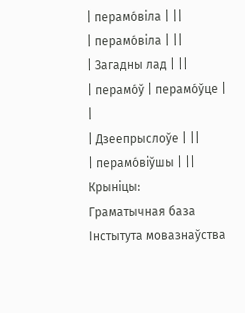| перамо́віла | ||
| перамо́віла | ||
| Загадны лад | ||
| перамо́ў | перамо́ўце | |
| Дзеепрыслоўе | ||
| перамо́віўшы | ||
Крыніцы:
Граматычная база Інстытута мовазнаўства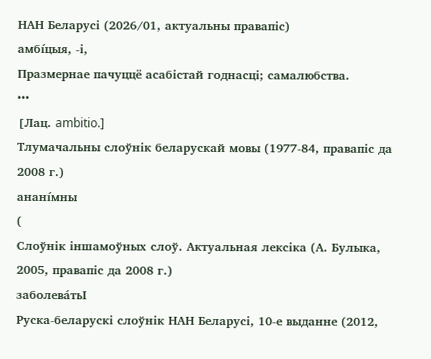НАН Беларусі (2026/01, актуальны правапіс)
амбі́цыя, ‑і,
Празмернае пачуццё асабістай годнасці; самалюбства.
•••
[Лац. ambitio.]
Тлумачальны слоўнік беларускай мовы (1977-84, правапіс да 2008 г.)
анані́мны
(
Слоўнік іншамоўных слоў. Актуальная лексіка (А. Булыка, 2005, правапіс да 2008 г.)
заболева́тьI
Руска-беларускі слоўнік НАН Беларусі, 10-е выданне (2012,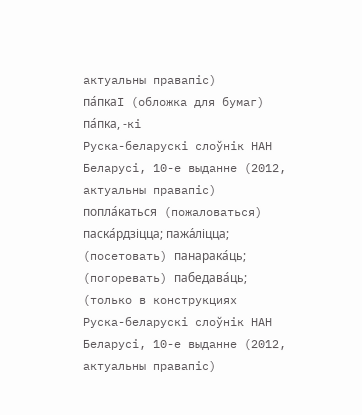актуальны правапіс)
па́пкаI (обложка для бумаг) па́пка, -кі
Руска-беларускі слоўнік НАН Беларусі, 10-е выданне (2012, актуальны правапіс)
попла́каться (пожаловаться) паска́рдзіцца; пажа́ліцца; (посетовать) панарака́ць; (погоревать) пабедава́ць; (только в конструкциях
Руска-беларускі слоўнік НАН Беларусі, 10-е выданне (2012, актуальны правапіс)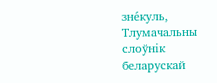зне́куль,
Тлумачальны слоўнік беларускай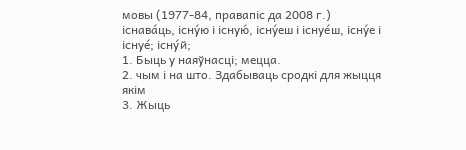мовы (1977-84, правапіс да 2008 г.)
існава́ць, існу́ю і існую́, існу́еш і існуе́ш, існу́е і існуе́; існу́й;
1. Быць у наяўнасці; мецца.
2. чым і на што. Здабываць сродкі для жыцця якім
3. Жыць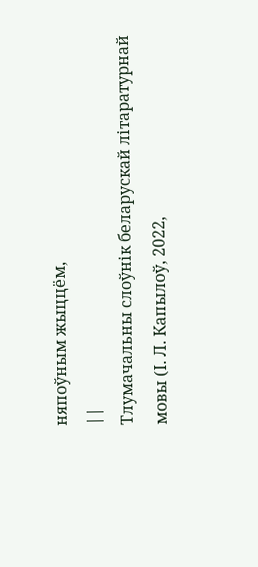няпоўным жыццём,
||
Тлумачальны слоўнік беларускай літаратурнай мовы (І. Л. Капылоў, 2022,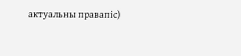актуальны правапіс)